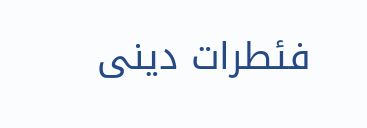فئطرات دینی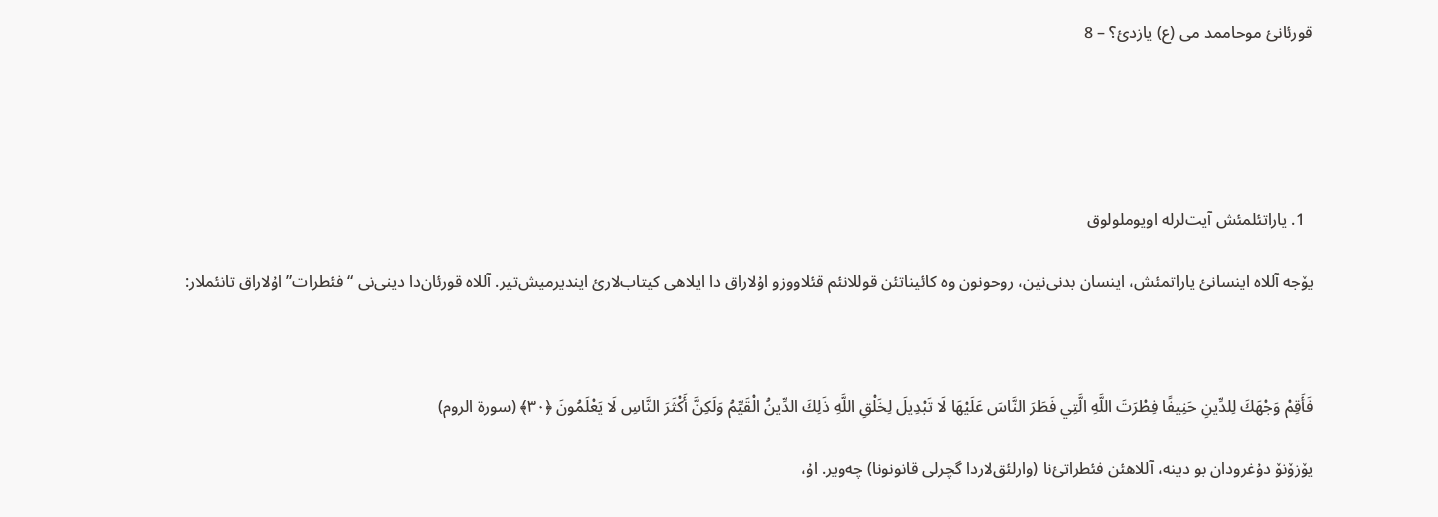قورئانئ موحاممد می (ع) یازدئ؟ – 8





  1. یاراتئلمئش آیت‌لرلە اویوملولوق

یۆجە آللاە اینسانئ یاراتمئش، اینسان بدنی‌نین، روحونون وە کائیناتئن قوللانئم قئلاووزو اۇلاراق دا ایلاهی کیتاب‌لارئ ایندیرمیش‌تیر. آللاە قورئان‌دا دینی‌نی “فئطرات” اۇلاراق تانئملار:



فَأَقِمْ وَجْهَكَ لِلدِّينِ حَنِيفًا فِطْرَتَ اللَّهِ الَّتِي فَطَرَ النَّاسَ عَلَيْهَا لَا تَبْدِيلَ لِخَلْقِ اللَّهِ ذَلِكَ الدِّينُ الْقَيِّمُ وَلَكِنَّ أَكْثَرَ النَّاسِ لَا يَعْلَمُونَ ﴿۳۰﴾ (سورة الروم)

یۆزۆنۆ دۇغرودان بو دینە، آللاهئن فئطراتئ‌نا (وارلئق‌لاردا گچرلی قانونونا) چەویر. اۇ،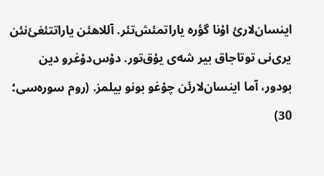اینسان‌لارئ اۇنا گؤرە یاراتمئش‌تئر. آللاهئن یاراتتئغئ‌نئن یری‌نی توتاجاق بیر شەی یۇق‌تور. دۇس‌دۇغرو دین بودور، آما اینسان‌لارئن چۇغو بونو بیلمز. (روم سورەسی؛ 30)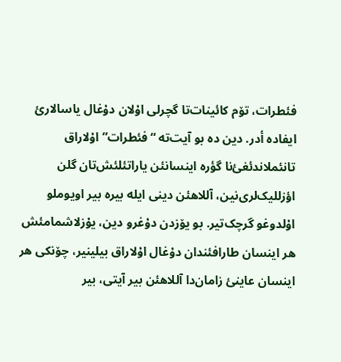فئطرات، تۆم کائینات‌تا گچرلی اۇلان دۇغال یاسالارئ ایفادە أدر. دین دە بو آیت‌تە “فئطرات” اۇلاراق تانئملاندئغئ‌نا گؤرە اینسانئن یاراتئلئش‌تان گلن اؤزللیک‌لری‌نین، آللاهئن دینی ایلە بیرە بیر اویوملو اۇلدوغو گرچک‌تیر. بو یۆزدن دۇغرو دین، یۇزلاشمامئش هر اینسان طارافئندان دۇغال اۇلاراق بیلینیر، چۆنکی هر اینسان عاینئ زامان‌دا آللاهئن بیر آیتی، بیر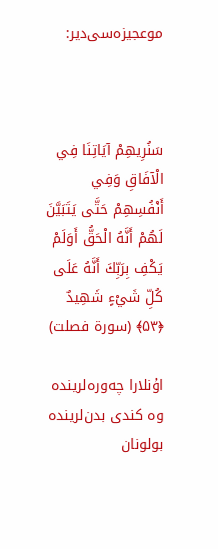موعجیزەسی‌دیر:



سَنُرِيهِمْ آيَاتِنَا فِي الْآفَاقِ وَفِي أَنْفُسِهِمْ حَتَّى يَتَبَيَّنَ لَهُمْ أَنَّهُ الْحَقُّ أَوَلَمْ يَكْفِ بِرَبِّكَ أَنَّهُ عَلَى كُلِّ شَيْءٍ شَهِيدٌ ﴿۵۳﴾ (سورة فصلت)

اۇنلارا چەورەلریندە وە کندی بدن‌لریندە بولونان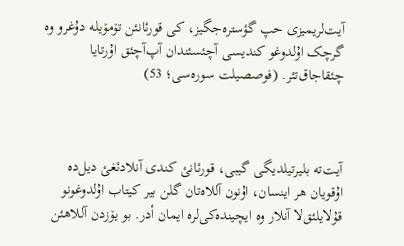آیت‌لریمیزی حپ گؤسترەجگیز، کی قورئانئن تۆمۆیلە دۇغرو وە گرچک اۇلدوغو کندیسی آچئسئندان آپ‌آچئق اۇرتایا چئقاجاق‌تئر. (فوصصیلت سورەسی؛ 53)



آیت‌تە بلیرتیلدیگی گیبی، قورئانئ کندی آنلادئغئ دیل‌دە اۇقویان هر اینسان، اۇنون آللاەتان گلن بیر کیتاب اۇلدوغونو قۇلایلئق‌لا آنلار وە ایچیندەکی‌لرە ایمان أدر. بو یۆزدن آللاهئن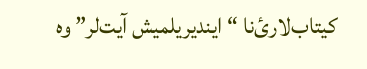کیتاب‌لارئ‌نا “ایندیریلمیش آیت‌لر” وە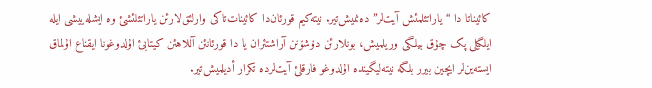کائیناتا دا “یاراتئلمئش آیت‌لر” دەنمیش‌تیر. نیتەکیم قورئان‌دا کائینات‌تاکی وارلئق‌لارئن یاراتئلئشئ وە ایشلەییشی ایلە ایلگیلی پک چۇق بیلگی وریلمیش، بونلارئن دۆشۆنن آراشتئران یا دا قورئانئن آللاهئن کیتابئ اۇلدوغونا ایقناع اۇلماق ایستەین‌لر ایچین بیرر بلگە نیتەلیگیندە اۇلدوغو فارقلئ آیت‌لردە تکرار أدیلمیش‌تیر.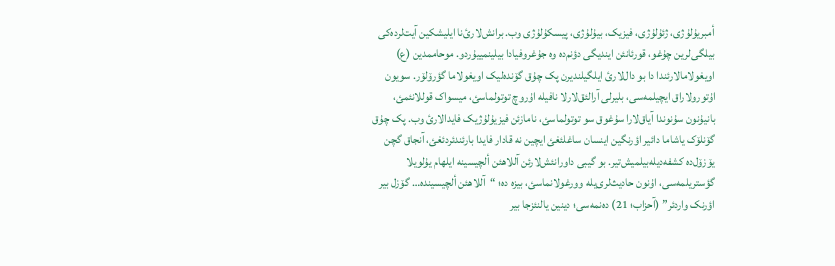أمبریۇلۇژی، ژئۇلۇژی، فیزیک، بیۇلۇژی، پیسکۇلۇژی وب. برانش‌لارئ‌نا ایلیشکین آیت‌لردەکی بیلگی‌لرین چۇغو، قورئانئن ایندیگی دؤنم‌دە وە جۇغروفیادا بیلینمییۇردو. موحاممدین (ع) اویغولامالارئندا دا بو دال‌لارئ ایلگیلندیرن پک چۇق گۆندەلیک اویغولاما گؤرۆلۆر. سویون اۇتورولاراق ایچیلمەسی، بلیرلی آرالئق‌لارلا نافیلە اۇروچ توتولماسئ، میسواک قوللانئمئ، بانیۇنون سۇنوندا آیاق‌لارا سۇغوق سو توتولماسئ، نامازئن فیزیۇلۇژیک فایدالارئ وب. پک چۇق گۆنلۆک یاشاما دائیر اؤرنگین اینسان ساغلئغئ ایچین نە قادار فایدا بارئندئردئغئ، آنجاق گچن یۆزۆل‌دە کشفەدیلەبیلمیش‌تیر. بو گیبی داورانئش‌لارئن آللاهئن ألچیسینە ایلهام یۇلویلا گؤستریلمەسی، اۇنون حادیث‌لری‌یلە وورغولانماسئ، بیزە دە؛ “آللاهئن ألچیسیندە… گۆزل بیر اؤرنک واردئر” (آحزاب؛ 21) دەنمەسی؛ دینین یالنئزجا بیر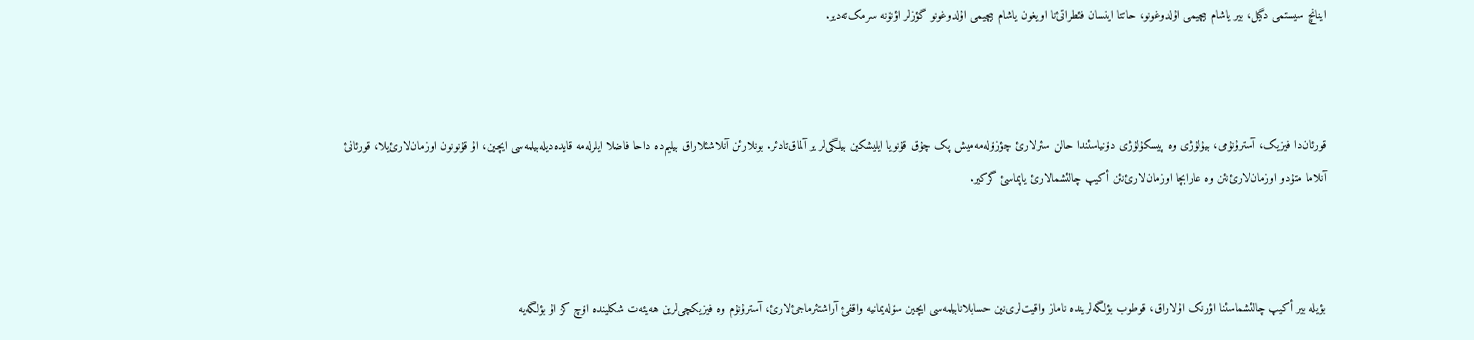اینانچ سیستمی دگیل، بیر یاشام بیچیمی اۇلدوغونو، حاتتا اینسان فئطراتئ‌نا اویغون یاشام بیچیمی اۇلدوغونو گؤزلر اؤنۆنە سرمک‌تەدیر.



قورئان‌دا فیزیک، آسترۇنۇمی، بیۇلۇژی وە پیسکۇلۇژی دۆنیاسئندا حالن سئرلارئ چؤزۆلەمەمیش پک چۇق قۇنویا ایلیشکین بیلگی‌لر یر آلماق‌تادئر. بونلارئن آنلاشئلاراق بیلیم‌دە داحا فاضلا ایلرلەمە قایدەدیلەبیلمەسی ایچین، اۇ قۇنونون اوزمان‌لارئ‌یلا، قورئانئ آنلاما متۇدو اوزمان‌لارئ‌نئن وە عارابچا اوزمان‌لارئ‌نئن أکیپ چالئشمالارئ یاپماسئ گرکیر.



بؤیلە بیر أکیپ چالئشماسئنا اؤرنک اۇلاراق، قوطوب بؤلگەلریندە ناماز واقیت‌لری‌نین حسابلانابیلمەسی ایچین سۆلەیمانیە واقفئ آراشتئرماجئ‌لارئ، آسترۇنۇم وە فیزیکچی‌لرین هەیئەت شکلیندە اۆچ کز اۇ بؤلگەیە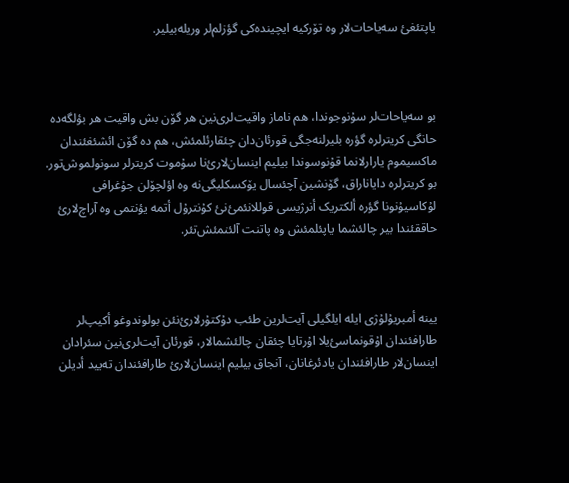یاپتئغئ سەیاحات‌لار وە تۆرکیە ایچیندەکی گؤزلم‌لر وریلەبیلیر.



بو سەیاحات‌لر سۇنوجوندا، هم ناماز واقیت‌لری‌نین هر گۆن بش واقیت هر بؤلگەدە حانگی کریترلرە گؤرە بلیرلنەجگی قورئان‌دان چئقارئلمئش، هم دە گۆن ائشئغئندان ماکسیموم یارارلانما قۇنوسوندا بیلیم اینسان‌لارئ‌نا سۇموت کریترلر سونولموش‌تور. بو کریترلرە دایاناراق، گۆنشین آچئسال یۆکسکلیگی‌نە وە اؤلچۆلن جۇغرافی لۇکاسیۇنونا گؤرە ألکتریک أنرژیسی قوللانئمئ‌نئ کۇنترۇل أتمە یؤنتمی وە آراچ‌لارئ حاققئندا بیر چالئشما یاپئلمئش وە پاتنت آلئنمئش‌تئر.



یینە أمبریۇلۇژی ایلە ایلگیلی آیت‌لرین طئب دۇکتۇرلارئ‌نئن بولوندوغو أکیپ‌لر طارافئندان اۇقونماسئ‌یلا اۇرتایا چئقان چالئشمالار، قورئان آیت‌لری‌نین سئرادان اینسان‌لار طارافئندان یادئرغانان، آنجاق بیلیم اینسان‌لارئ طارافئندان تەیید أدیلن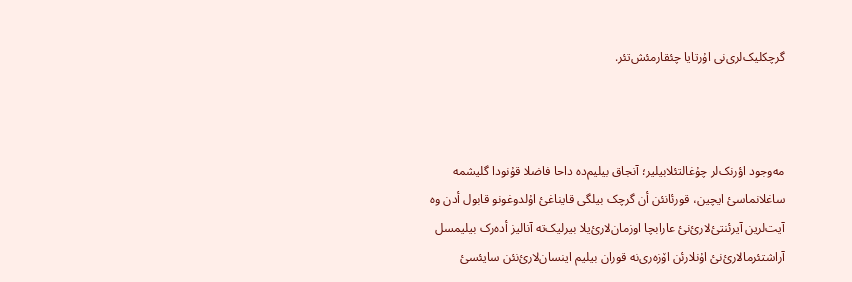گرچکلیک‌لری‌نی اۇرتایا چئقارمئش‌تئر.



مەوجود اؤرنک‌لر چۇغالتئلابیلیر؛ آنجاق بیلیم‌دە داحا فاضلا قۇنودا گلیشمە ساغلانماسئ ایچین، قورئانئن أن گرچک بیلگی قایناغئ اۇلدوغونو قابول أدن وە آیت‌لرین آیرئنتئ‌لارئ‌نئ عارابچا اوزمان‌لارئ‌یلا بیرلیک‌تە آنالیز أدەرک بیلیمسل آراشتئرمالارئ‌نئ اۇنلارئن اۆزەری‌نە قوران بیلیم اینسان‌لارئ‌نئن سایئسئ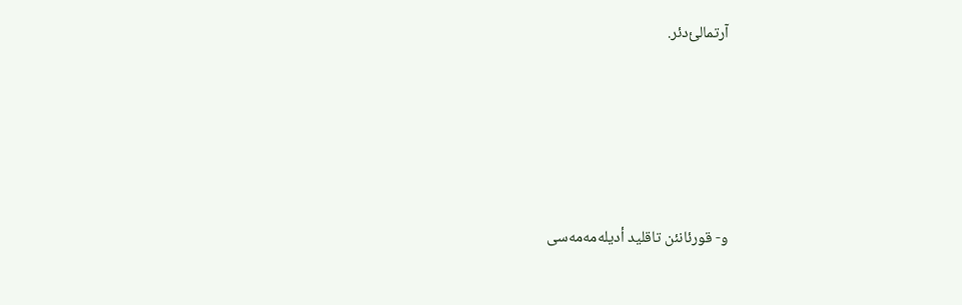آرتمالئ‌دئر.





و- قورئانئن تاقلید أدیلەمەمەسی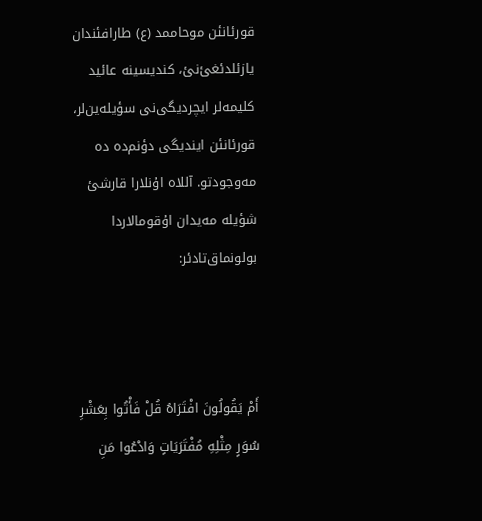قورئانئن موحاممد (ع) طارافئندان یازئلدئغئ‌نئ، کندیسینە عائید کلیمەلر ایچردیگی‌نی سؤیلەین‌لر، قورئانئن ایندیگی دؤنم‌دە دە مەوجودتو. آللاە اۇنلارا قارشئ شؤیلە مەیدان اۇقومالاردا بولونماق‌تادئر:



أَمْ يَقُولُونَ افْتَرَاهُ قُلْ فَأْتُوا بِعَشْرِ سُوَرٍ مِثْلِهِ مُفْتَرَيَاتٍ وَادْعُوا مَنِ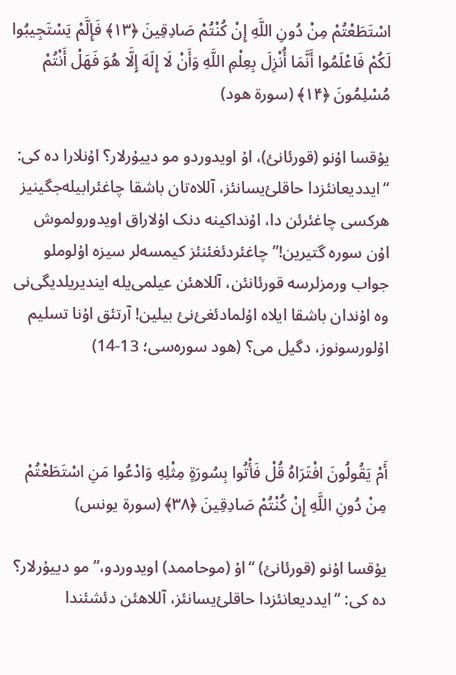اسْتَطَعْتُمْ مِنْ دُونِ اللَّهِ إِنْ كُنْتُمْ صَادِقِينَ ﴿۱۳﴾ فَإِلَّمْ يَسْتَجِيبُوا لَكُمْ فَاعْلَمُوا أَنَّمَا أُنْزِلَ بِعِلْمِ اللَّهِ وَأَنْ لَا إِلَهَ إِلَّا هُوَ فَهَلْ أَنْتُمْ مُسْلِمُونَ ﴿۱۴﴾ (سورة هود)

یۇقسا اۇنو (قورئانئ)، اۇ اویدوردو مو دییۇرلار؟ اۇنلارا دە کی: “ایددیعانئزدا حاقلئ‌یسانئز، آللاەتان باشقا چاغئرابیلەجگینیز هرکسی چاغئرئن دا، اۇنداکینە دنک اۇلاراق اویدورولموش اۇن سورە گتیرین!” چاغئردئغئنئز کیمسەلر سیزە اۇلوملو جواب ورمزلرسە قورئانئن، آللاهئن عیلمی‌یلە ایندیریلدیگی‌نی وە اۇندان باشقا ایلاە اۇلمادئغئ‌نئ بیلین! آرتئق اۇنا تسلیم اۇلورسونوز، دگیل می؟ (هود سورەسی؛ 13-14)



أَمْ يَقُولُونَ افْتَرَاهُ قُلْ فَأْتُوا بِسُورَةٍ مِثْلِهِ وَادْعُوا مَنِ اسْتَطَعْتُمْ مِنْ دُونِ اللَّهِ إِنْ كُنْتُمْ صَادِقِينَ ﴿۳۸﴾ (سورة یونس)

یۇقسا اۇنو (قورئانئ) “اۇ (موحاممد) اویدوردو،” مو دییۇرلار؟ دە کی: “ایددیعانئزدا حاقلئ‌یسانئز، آللاهئن دئشئندا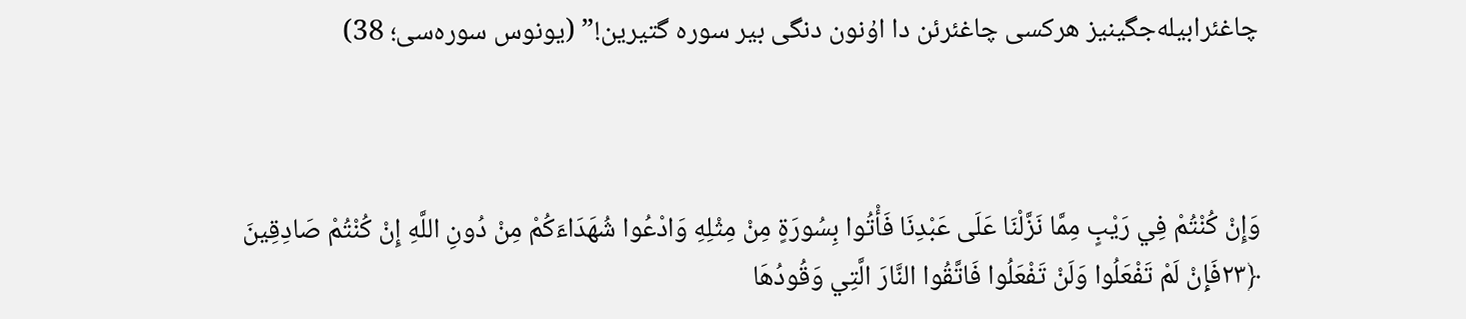چاغئرابیلەجگینیز هرکسی چاغئرئن دا اۇنون دنگی بیر سورە گتیرین!” (یونوس سورەسی؛ 38)



وَإِنْ كُنْتُمْ فِي رَيْبٍ مِمَّا نَزَّلْنَا عَلَى عَبْدِنَا فَأْتُوا بِسُورَةٍ مِنْ مِثْلِهِ وَادْعُوا شُهَدَاءَكُمْ مِنْ دُونِ اللَّهِ إِنْ كُنْتُمْ صَادِقِينَ ﴿۲۳فَإِنْ لَمْ تَفْعَلُوا وَلَنْ تَفْعَلُوا فَاتَّقُوا النَّارَ الَّتِي وَقُودُهَا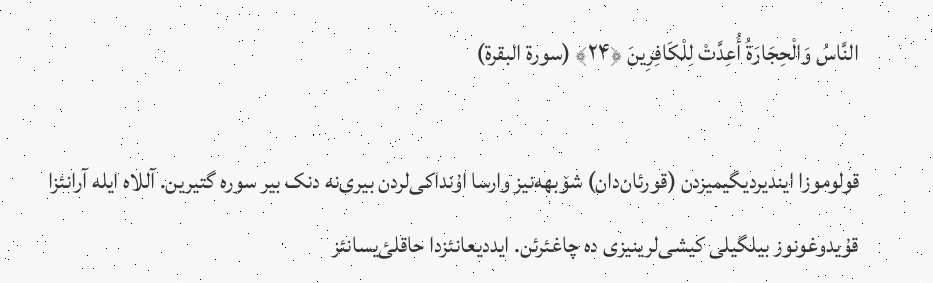النَّاسُ وَالْحِجَارَةُ أُعِدَّتْ لِلْكَافِرِينَ ﴿۲۴﴾ (سورة البقرة)

قولوموزا ایندیردیگیمیزدن (قورئان‌دان) شۆبهەنیز وارسا اۇنداکی‌لردن بیری‌نە دنک بیر سورە گتیرین. آللاە ایلە آرانئزا قۇیدوغونوز بیلگیلی کیشی‌لرینیزی دە چاغئرئن. ایددیعانئزدا حاقلئ‌یسانئز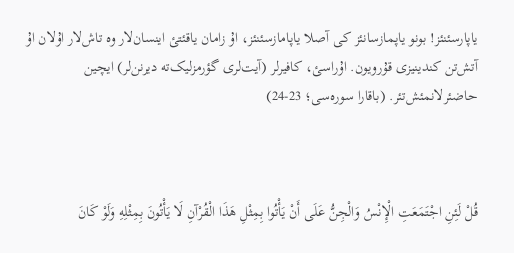یاپارسئنئز! بونو یاپمازسانئز کی آصلا یاپامازسئنئز، اۇ زامان یاقئتئ اینسان‌لار وە تاش‌لار اۇلان اۇ آتش‌تن کندینیزی قۇرویون. اۇراسئ، کافیرلر (آیت‌لری گؤرمزلیک‌تە دیرنن‌لر) ایچین حاضئرلانمئش‌تئر. (باقارا سورەسی؛ 23-24)



قُلْ لَئِنِ اجْتَمَعَتِ الْإِنْسُ وَالْجِنُّ عَلَى أَنْ يَأْتُوا بِمِثْلِ هَذَا الْقُرْآنِ لَا يَأْتُونَ بِمِثْلِهِ وَلَوْ كَانَ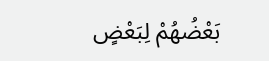بَعْضُهُمْ لِبَعْضٍ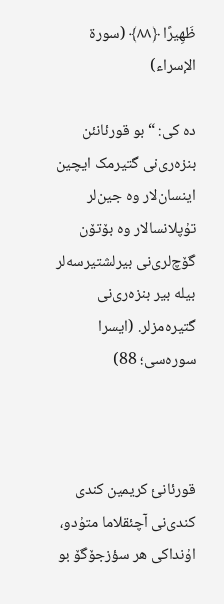ظَهِيرًا ﴿۸۸﴾ (سورة الإسراء)

دە کی: “بو قورئانئن بنزەری‌نی گتیرمک ایچین اینسان‌لار وە جین‌لر تۇپلانسالار وە بۆتۆن گۆچ‌لری‌نی بیرلشتیرسەلر بیلە بیر بنزەری‌نی گتیرەمزلر. (ایسرا سورەسی؛ 88)



قورئانئ کریمین کندی کندی‌نی آچئقلاما متۇدو، اۇنداکی هر سؤزجۆگۆ بو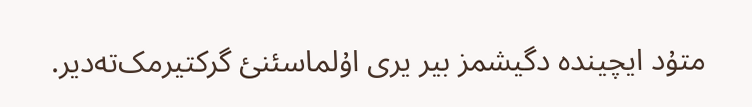متۇد ایچیندە دگیشمز بیر یری اۇلماسئنئ گرکتیرمک‌تەدیر.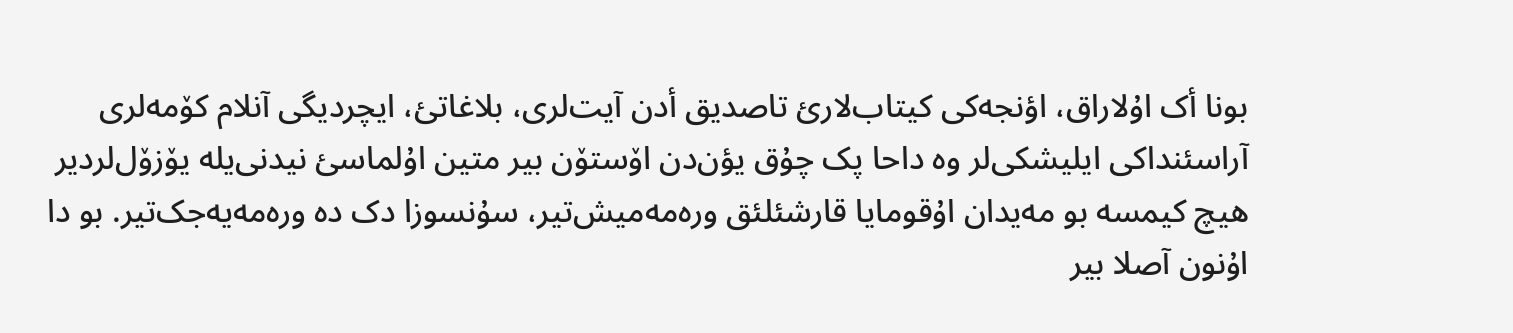بونا أک اۇلاراق، اؤنجەکی کیتاب‌لارئ تاصدیق أدن آیت‌لری، بلاغاتئ، ایچردیگی آنلام کۆمەلری آراسئنداکی ایلیشکی‌لر وە داحا پک چۇق یؤن‌دن اۆستۆن بیر متین اۇلماسئ نیدنی‌یلە یۆزۆل‌لردیر هیچ کیمسە بو مەیدان اۇقومایا قارشئلئق ورەمەمیش‌تیر، سۇنسوزا دک دە ورەمەیەجک‌تیر. بو دا اۇنون آصلا بیر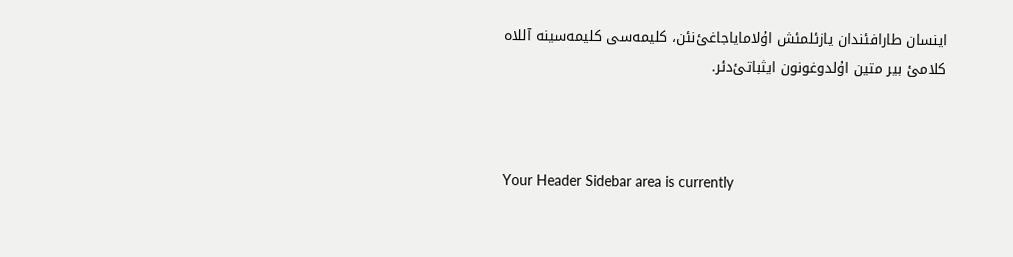اینسان طارافئندان یازئلمئش اۇلامایاجاغئ‌نئن، کلیمەسی کلیمەسینە آللاە کلامئ بیر متین اۇلدوغونون ایثباتئ‌دئر.



Your Header Sidebar area is currently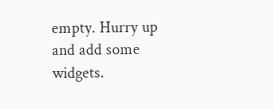empty. Hurry up and add some widgets.